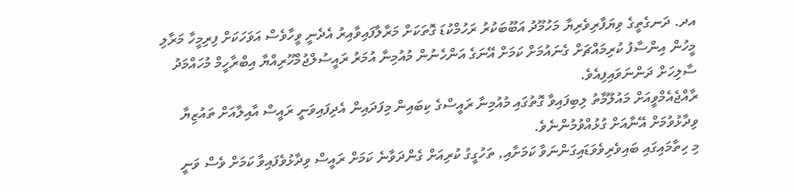އދ. ދަނގެތީގެ ވިޔަފާރިވެރިޔާ މަހުމޫދު އަބޫބަކުރު ރަހުމްކުޑަ ގޮތަކަށް މަރާލާފައިވާއިރު އެދެނީ ވީހާވެސް އަވަހަކަށް ފިރިމީހާ މަރާލި މީހުން އިންސާފު ކުރިމައްޗަށް ގެނައުމަށް ކަމަށް އޭނަގެ އަންހެނުން މުއުމިނާ އުމަރު ރައީސުލްޖުމްހޫރިއްޔާ އިބްރާހީމް މުހައްމަދު ސާލިހަށް ދަންނަވައިފިއެވެ.
ރާއްޖެއެމްވީއަށް މައުލޫމާތު ލިބިފައިވާ ގޮތުގައި މުއުމިނާ ރައީސްގެ ކިބައިން މިފަދައިން އެދިފައިވަނީ ރައީސް އާއިލާއަށް ތައުޒިޔާ ވިދާޅުވުމަށް އޭނާއަށް ގުޅުއްވުމުންނެވެ.
މި ހިތާމައިގައި ބައިވެރިވެވަޑައިގަންނަވާ ކަމަށާއި, ތަހުގީގު ކުރިއަށް ގެންދަވާނެ ކަމަށް ރައީސް ވިދާޅުވެފައިވާ ކަމަށް ވެސް ވަނީ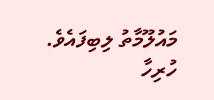މައުލޫމާތު ލިބިފައެވެ.
ހުރިހާ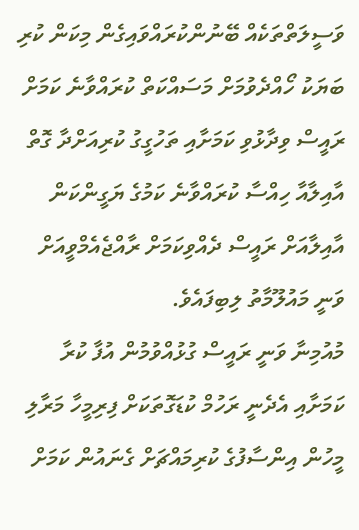ވަސީލަތްތަކެއް ބޭނުންކުރައްވައިގެން މިކަން ކުރި ބަޔަކު ހޯއްދެވުމަށް މަސައްކަތް ކުރައްވާނެ ކަމަށް ރައީސް ވިދާޅުވި ކަމަށާއި ތަހުގީގު ކުރިއަށްދާ ގޮތް އާއިލާއާ ހިއްސާ ކުރައްވާނެ ކަމުގެ ޔަގީންކަން އާއިލާއަށް ރައީސް ދެއްވިކަމަށް ރާއްޖެއެމްވީއަށް ވަނީ މައުލޫމާތު ލިބިފައެވެ.
މުއުމިނާ ވަނީ ރައީސް ގުޅުއްވުމުން އުފާ ކުރާ ކަމަށާއި އެދެނީ ރަހުމް ކުޑަގޮތަކަށް ފިރިމީހާ މަރާލި މީހުން އިންސާފުގެ ކުރިމައްޗަށް ގެނައުން ކަމަށް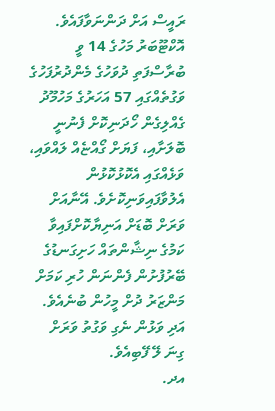ރައީސް އަށް ދަންނަވާފައެވެ.
އޮކްޓޫބަރު މަހުގެ 14 ވީ ބުރާސްފަތި ދުވަހުގެ މެންދުރުފަހުގެ ވަގުތެއްގައި 57 އަހަރުގެ މަހުމޫދު ގެއްލިގެން ހޯދަނިކޮށް ފެނުނީ ބޮލަށާއި، ފަޔަށް ގޯއްޏެއް ލައްވައި، ވަޅެއްގައި އެކޮޅުކޮޅުން އެލުވާފައިވަނިކޮށެވެ. އޭނާއަށް ވަރަށް ބޮޑަށް އަނިޔާކޮށްފައިވާ ކަމުގެ ނިޝާންތައް ހަށިގަނޑުގެ ބޭރުފުށުން ފެންނަން ހުރި ކަމަށް މަންޒަރު ދުށް މީހުން ބުނެއެވެ. އަދި ވަޅުން ނެގި ވަގުތު ވަރަށް ގިނަ ލޭ ފޭބިއެވެ.
އދ.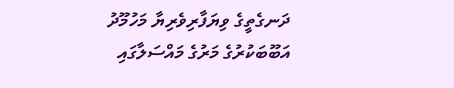ދަނގެތީގެ ވިޔަފާރިވެރިޔާ މަހުމޫދު އަބޫބަކުރުގެ މަރުގެ މައްސަލާގައި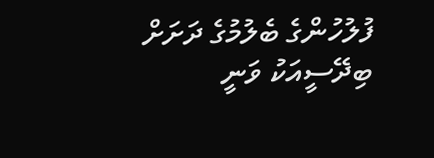ފުލުހުންގެ ބެލުމުގެ ދަށަށް ބިދޭސީއަކު ވަނީ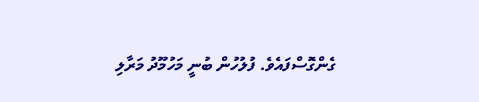ގެންގޮސްފައެވެ. ފުލުހުން ބުނީ މަހުމޫދު މަރާލި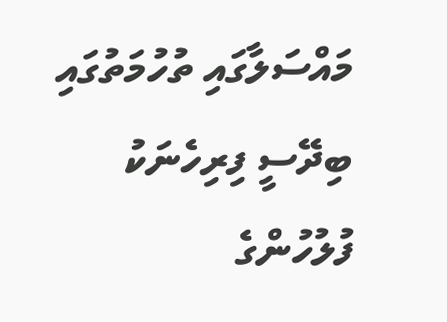މައްސަލާގައި ތުހުމަތުގައި ބިދޭސީ ފިރިހެނަކު ފުލުހުންގެ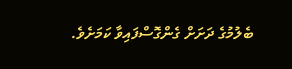ބެލުމުގެ ދަށަށް ގެންގޮސްފައިވާ ކަމަށެވެ.